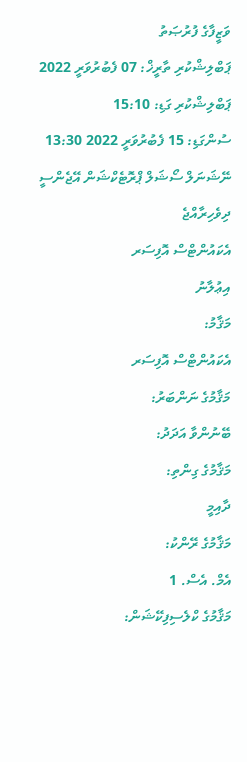ވަޒީފާގެ ފުރުޞަތު
ޕަބްލިޝްކުރި ތާރީޚް: 07 ފެބުރުވަރީ 2022
ޕަބްލިޝްކުރި ގަޑި: 15:10
ސުންގަޑި: 15 ފެބުރުވަރީ 2022 13:30
ނޭޝަނަލް ސޯޝަލް ޕްރޮޓެކްޝަން އޭޖެންސީ
ދިވެހިރާއްޖެ
އެކައުންޓްސް އޮފިސަރ
އިޢުލާނު
މަޤާމު:
އެކައުންޓްސް އޮފިސަރ
މަޤާމުގެ ނަންބަރު:
ބޭނުންވާ އަދަދު:
މަޤާމުގެ ގިންތި:
ދާއިމީ
މަޤާމުގެ ރޭންކު:
އެމް. އެސް. 1
މަޤާމުގެ ކްލެސިފިކޭޝަން: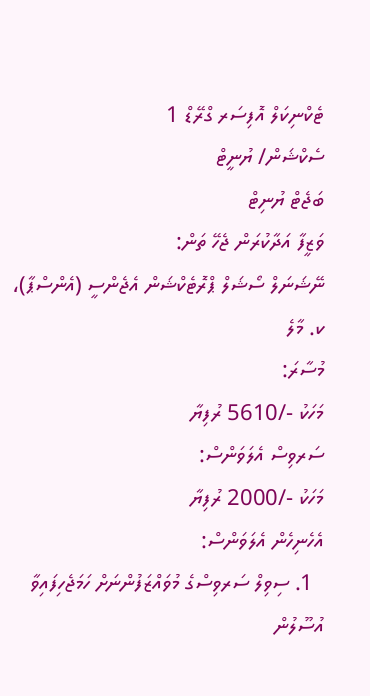ޓެކްނިކަލް އޮފިސަރ ގްރޭޑް 1
ސެކްޝަން/ ޔުނީޓް
ބަޖެޓް ޔުނިޓް
ވަޒީފާ އަދާކުރަން ޖެހޭ ތަން:
ނޭޝަނަލް ސޯޝަލް ޕްރޮޓެކްޝަން އެޖެންސީ (އެންސްޕާ)، ކ. މާލެ
މުސާރަ:
މަހަކު -/5610 ރުފިޔާ
ސަރވިސް އެލަވަންސް:
މަހަކު -/2000 ރުފިޔާ
އެހެނިހެން އެލަވަންސް:
  1. ސިވިލް ސަރވިސްގެ މުވައްޒަފުންނަށް ހަމަޖެހިފައިވާ އުސޫލުން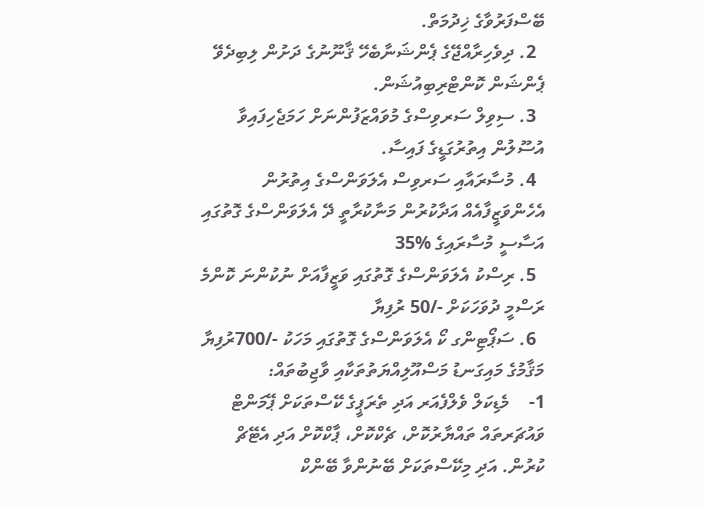ބޭސްފަރުވާގެ ޚިދުމަތް.
  2. ދިވެހިރާއްޖޭގެ ޕެންޝަނާބެހޭ ޤާނޫނުގެ ދަށުން ލިބިދެވޭ ޕެންޝަން ކޮންޓްރިބިއުޝަން.
  3. ސިވިލް ސަރވިސްގެ މުވައްޒަފުންނަށް ހަމަޖެހިފައިވާ އުސޫލުން އިތުރުގަޑީގެ ފައިސާ.
  4. މުސާރައާއި ސަރވިސް އެލަވަންސްގެ އިތުރުން އެހެންވަޒީފާއެއް އަދާކުރުން މަނާކުރާތީ ދޭ އެލަވަންސްގެ ގޮތުގައި އަސާސީ މުސާރައިގެ %35
  5. ރިސްކު އެލަވަންސްގެ ގޮތުގައި ވަޒީފާއަށް ނުކުންނަ ކޮންމެ ރަސްމީ ދުވަހަކަށް -/50 ރުފިޔާ
  6. ސަޕޯޓިންގ ކޯ އެލަވަންސްގެ ގޮތުގައި މަހަކު -/700ރުފިޔާ
މަޤާމުގެ މައިގަނޑު މަސްއޫލިއްޔަތުތަކާއި ވާޖިބުތައް:
1-    މެޑިކަލް ވެލްފެއަރ އަދި ތެރަޕީގެ ކޭސްތަކަށް ޕޭމަންޓް ވައުޗަރތައް ތައްޔާރުކޮށް، ޗެކްކޮށް، ޕާކްކޮށް އަދި އެޓޭޗް ކުރުން. އަދި މިކޭސްތަކަށް ބޭނުންވާ ބޭންކް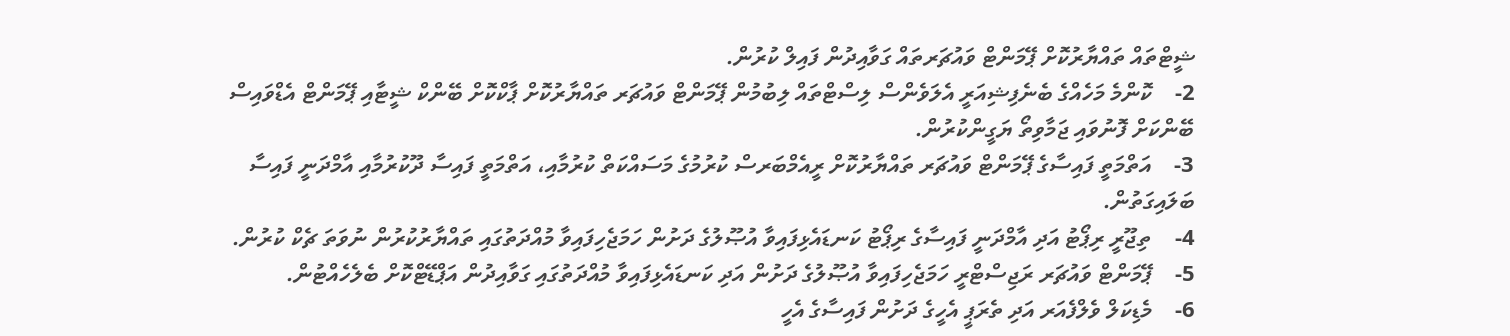ޝީޓްތައް ތައްޔާރުކޮށް ޕޭމަންޓް ވައުޗަރތައް ގަވާއިދުން ފައިލް ކުރުން.
2-    ކޮންމެ މަހެއްގެ ބެނެފިޝިއަރީ އެލަވެންސް ލިސްޓްތައް ލިބުމުން ޕޭމަންޓް ވައުޗަރ ތައްޔާރުކޮށް ޕާކްކޮށް ބޭންކް ޝީޓާއި ޕޭމަންޓް އެޑްވައިސް ބޭންކަށް ފޮނުވައި ޖަމާވިތޯ ޔަގީންކުރުން.
3-    އަތްމަތީ ފައިސާގެ ޕޭމަންޓް ވައުޗަރ ތައްޔާރުކޮށް ރީއެމްބަރސް ކުރުމުގެ މަސައްކަތް ކުރުމާއި، އަތްމަތީ ފައިސާ ދޫކުރުމާއި އާމްދަނީ ފައިސާ ބަލައިގަތުން.
4-    ތިޖޫރީ ރިޕޯޓު އަދި އާމްދަނީ ފައިސާގެ ރިޕޯޓު ކަނޑައެޅިފައިވާ އުޞޫލުގެ ދަށުން ހަމަޖެހިފައިވާ މުއްދަތުގައި ތައްޔާރުކުރުން ނުވަތަ ޗެކް ކުރުން.
5-    ޕޭމަންޓް ވައުޗަރ ރަޖިސްޓްރީ ހަމަޖެހިފައިވާ އުޞޫލުގެ ދަށުން އަދި ކަނޑައެޅިފައިވާ މުއްދަތުގައި ގަވާއިދުން އަޕްޑޭޓްކޮށް ބެލެހެއްޓުން.
6-    މެޑިކަލް ވެލްފެއަރ އަދި ތެރަޕީ އެހީގެ ދަށުން ފައިސާގެ އެހީ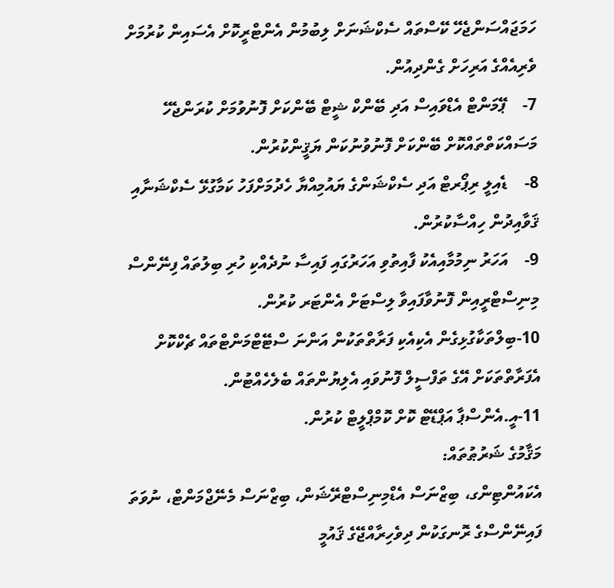ހަމަޖައްސަންޖެހޭ ކޭސްތައް ސެކްޝަނަށް ލިބުމުން އެންޓްރީކޮށް އެސައިން ކުރުމަށް ވެރިއެއްގެ އަރިހަށް ގެންދިއުން.
7-    ޕޭމަންޓް އެޑްވައިސް އަދި ބޭންކް ޝީޓް ބޭންކަށް ފޮނުވުމަށް ކުރަންޖެހޭ މަސައްކަތްތައްކޮށް ބޭންކަށް ފޮނުވުނުކަން ޔަޤީންކުރުން.
8-    ޑެއިލީ ރިޕޯރޓް އަދި ސެކްޝަންގެ ޔައުމިއްޔާ ހެދުމަށްފަހު ކަމާގުޅޭ ސެކްޝަނާއި ޤަވާއިދުން ހިއްސާކުރުން.
9-    އަހަރު ނިމުމާއިއެކު ފާއިތުވި އަހަރުގައި ފައިސާ ނުދެއްކި ހުރި ބިލުތައް ފިނޭންސް މިނިސްޓްރީއިން ފޮނުވާފައިވާ ލިސްޓަށް އެންޓަރ ކުރުން.
10-ބިލްތަކާގުޅިގެން އެކިއެކި ފަރާތްތަކުން އަންނަ ސްޓޭޓްމަންޓްތައް ޗެކްކޮށް އެފަރާތްތަކަށް އޭގެ ތަފްސީލް ފޮނުވައި އެލިޔުންތައް ބެލެހެއްޓުން.
11-އީ.އެންސްޕާ އަޕްޑޭޓް ކޮށް ކޮމްޕްލީޓް ކުރުން.
މަޤާމުގެ ޝަރުޠުތައް:
އެކައުންޓިންގ، ބިޒްނަސް އެޑްމިނިސްޓްރޭޝަން، ބިޒްނަސް މެނޭޖްމަންޓް، ނުވަތަ ފައިނޭންސްގެ ރޮނގަކުން ދިވެހިރާއްޖޭގެ ޤައުމީ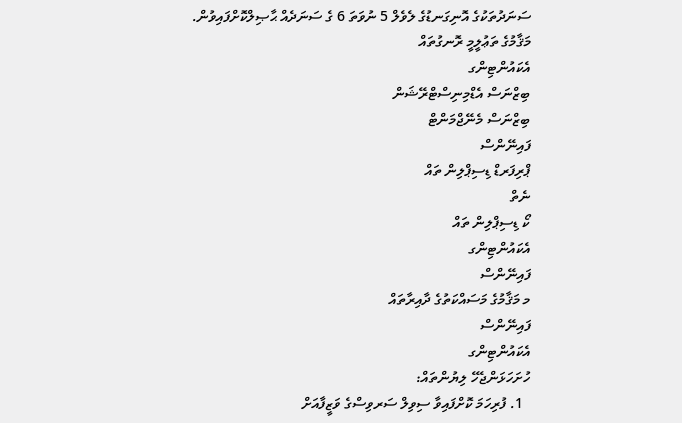ސަނަދުތަކުގެ އޮނިގަނޑުގެ ލެވެލް 5 ނުވަތަ 6 ގެ ސަނަދެއް ޙާޞިލްކޮށްފައިވުން.
މަޤާމުގެ ތަޢުލީމީ ރޮނގުތައް
އެކައުންޓިންގ
ބިޒްނަސް އެޑްމިނިސްޓްރޭޝަން
ބިޒްނަސް މެނޭޖްމަންޓް
ފައިނޭންސް
ޕްރިފަރޑް ޑިސިޕްލިން ތައް
ނެތް
ކޯ ޑިސިޕްލިން ތައް
އެކައުންޓިންގ
ފައިނޭންސް
މ މަޤާމުގެ މަސައްކަތުގެ ދާއިރާތައް
ފައިނޭންސް
އެކައުންޓިންގ
ހުށަހަޅަންޖެހޭ ލިޔުންތައް:
  1. ފުރިހަމަ ކޮށްފައިވާ ސިވިލް ސަރވިސްގެ ވަޒީފާއަށް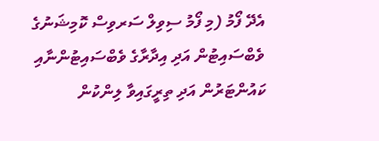އެދޭ ފޯމު (މި ފޯމު ސިވިލް ސަރވިސް ކޮމިޝަނުގެ ވެބްސައިޓުން އަދި އިދާރާގެ ވެބްސައިޓުންނާއި ކައުންޓަރުން އަދި ތިރީގައިވާ ލިންކުން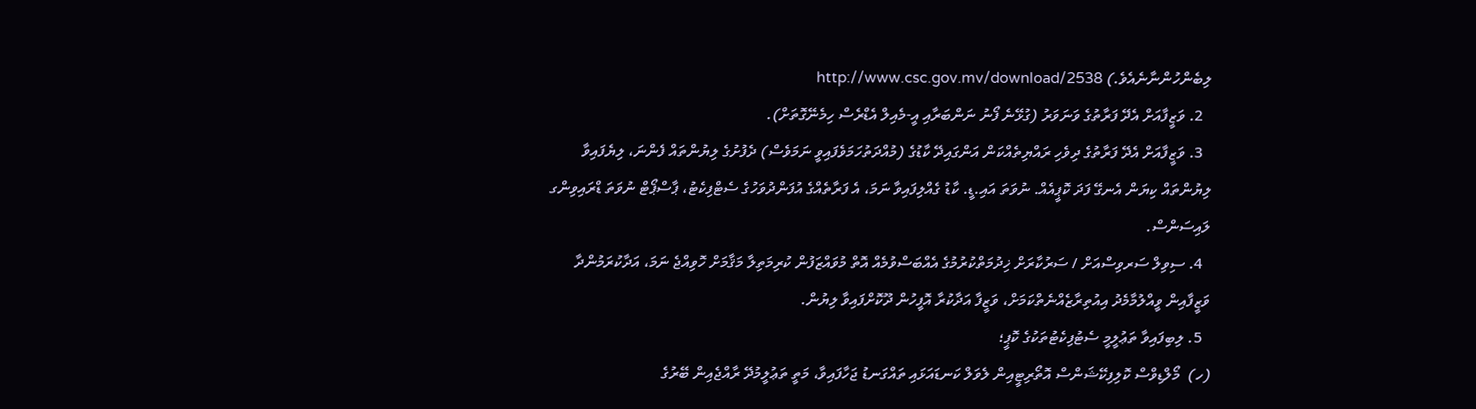ލިބެންހުންނާނެއެވެ.) http://www.csc.gov.mv/download/2538
  2. ވަޒީފާއަށް އެދޭ ފަރާތުގެ ވަނަވަރު (ގުޅޭނެ ފޯނު ނަންބަރާއި އީ-މެއިލް އެޑްރެސް ހިމެނޭގޮތަށް).
  3. ވަޒީފާއަށް އެދޭ ފަރާތުގެ ދިވެހި ރައްޔިތެއްކަން އަންގައިދޭ ކާޑުގެ (މުއްދަތުހަމަވެފައިވީ ނަމަވެސް) ދެފުށުގެ ލިޔުންތައް ފެންނަ، ލިޔެފައިވާ ލިޔުންތައް ކިޔަން އެނގޭ ފަދަ ކޮޕީއެއް. ނުވަތަ އައި.ޑީ. ކާޑު ގެއްލިފައިވާ ނަމަ، އެ ފަރާތެއްގެ އުފަންދުވަހުގެ ސެޓްފިކެޓު، ޕާސްޕޯޓް ނުވަތަ ޑްރައިވިންގ ލައިސަންސް.
  4. ސިވިލް ސަރވިސްއަށް / ސަރުކާރަށް ޚިދުމަތްކުރުމުގެ އެއްބަސްވުމެއް އޮތް މުވައްޒަފުން ކުރިމަތިލާ މަޤާމަށް ހޮވިއްޖެ ނަމަ، އަދާކުރަމުންދާ ވަޒީފާއިން ވީއްލުމާމެދު އިއުތިރާޒެއްނެތްކަމަށް، ވަޒީފާ އަދާކުރާ އޮފީހުން ދޫކޮށްފައިވާ ލިޔުން.
  5. ލިބިފައިވާ ތަޢުލީމީ ސެޓުފިކެޓުތަކުގެ ކޮޕީ؛
(ހ)  މޯލްޑިވްސް ކޮލިފިކޭޝަންސް އޮތޯރިޓީއިން ލެވަލް ކަނޑައަޅައި ތައްގަނޑު ޖަހާފައިވާ، މަތީ ތަޢުލީމުދޭ ރާއްޖެއިން ބޭރުގެ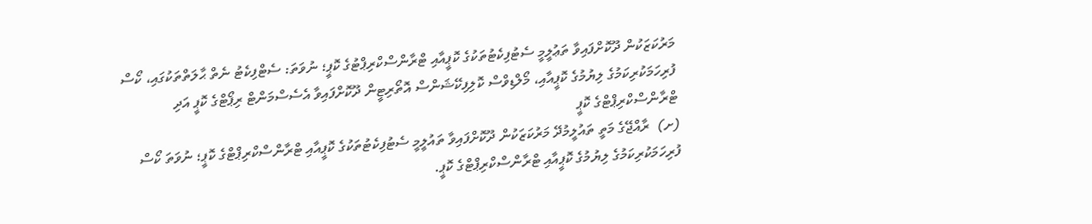މަރުކަޒަކުން ދޫކޮށްފައިވާ ތަޢުލީމީ ސެޓުފިކެޓުތަކުގެ ކޮޕީއާއި ޓްރާންސްކްރިޕްޓުގެ ކޮޕީ؛ ނުވަތަ: ސެޓްފިކެޓު ނެތް ޙާލަތްތަކުގައި، ކޯސް ފުރިހަމަކުރިކަމުގެ ލިޔުމުގެ ކޮޕީއާއި، މޯލްޑިވްސް ކޮލިފިކޭޝަންސް އޮތޯރިޓީން ދޫކޮށްފައިވާ އެސެސްމަންޓް ރިޕޯޓްގެ ކޮޕީ އަދި ޓްރާންސްކްރިޕްޓްގެ ކޮޕީ
(ށ)  ރާއްޖޭގެ މަތީ ތައުލީމުދޭ މަރުކަޒަކުން ދޫކޮށްފައިވާ ތައުލީމީ ސެޓުފިކެޓުތަކުގެ ކޮޕީއާއި ޓްރާންސްކްރިޕްޓްގެ ކޮޕީ؛ ނުވަތަ ކޯސް ފުރިހަމަކުރިކަމުގެ ލިޔުމުގެ ކޮޕީއާއި ޓްރާންސްކްރިޕްޓްގެ ކޮޕީ.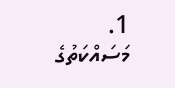1. މަސައްކަތުގެ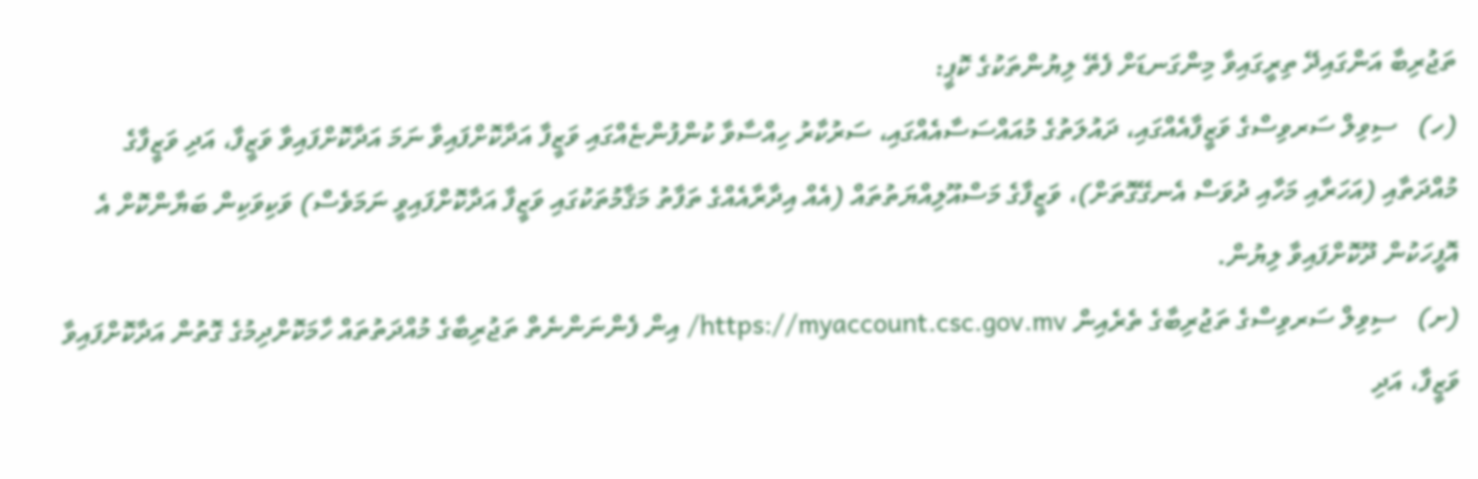ތަޖުރިބާ އަންގައިދޭ ތިރީގައިވާ މިންގަނޑަށް ފެތޭ ލިޔުންތަކުގެ ކޮޕީ:
(ހ)   ސިވިލް ސަރވިސްގެ ވަޒީފާއެއްގައި، ދައުލަތުގެ މުއައްސަސާއެއްގައި، ސަރުކާރު ހިއްސާވާ ކުންފުންޏެއްގައި ވަޒީފާ އަދާކޮށްފައިވާ ނަމަ އަދާކޮށްފައިވާ ވަޒީފާ، އަދި ވަޒީފާގެ މުއްދަތާއި (އަހަރާއި މަހާއި ދުވަސް އެނގޭގޮތަށް)، ވަޒީފާގެ މަސްއޫލިއްޔަތުތައް (އެއް އިދާރާއެއްގެ ތަފާތު މަޤާމުތަކުގައި ވަޒީފާ އަދާކޮށްފައިވީ ނަމަވެސް) ވަކިވަކިން ބަޔާންކޮށް އެ އޮފީހަކުން ދޫކޮށްފައިވާ ލިޔުން.
(ށ)   ސިވިލް ސަރވިސްގެ ތަޖުރިބާގެ ތެރެއިން https://myaccount.csc.gov.mv/ އިން ފެންނަންނެތް ތަޖުރިބާގެ މުއްދަތުތައް ހާމަކޮށްދިމުގެ ގޮތުން އަދާކޮށްފައިވާ ވަޒީފާ، އަދި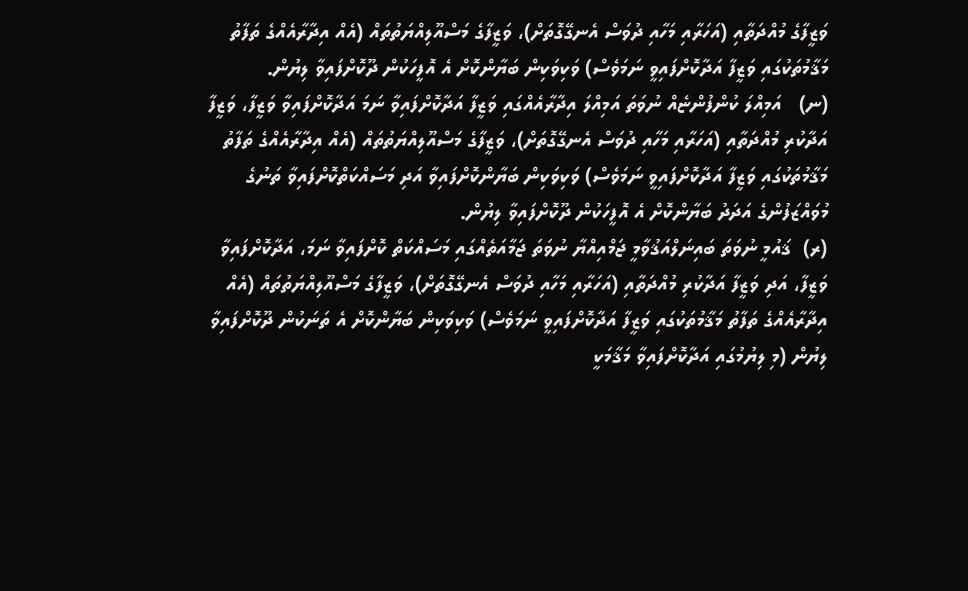ވަޒީފާގެ މުއްދަތާއި (އަހަރާއި މަހާއި ދުވަސް އެނގޭގޮތަށް)، ވަޒީފާގެ މަސްއޫލިއްޔަތުތައް (އެއް އިދާރާއެއްގެ ތަފާތު މަޤާމުތަކުގައި ވަޒީފާ އަދާކޮށްފައިވީ ނަމަވެސް) ވަކިވަކިން ބަޔާންކޮށް އެ އޮފީހަކުން ދޫކޮށްފައިވާ ލިޔުން.
(ނ)   އަމިއްލަ ކުންފުންޏެއް ނުވަތަ އަމިއްލަ އިދާރާއެއްގައި ވަޒީފާ އަދާކޮށްފައިވާ ނަމަ އަދާކޮށްފައިވާ ވަޒީފާ، ވަޒީފާ އަދާކުރި މުއްދަތާއި (އަހަރާއި މަހާއި ދުވަސް އެނގޭގޮތަށް)، ވަޒީފާގެ މަސްއޫލިއްޔަތުތައް (އެއް އިދާރާއެއްގެ ތަފާތު މަޤާމުތަކުގައި ވަޒީފާ އަދާކޮށްފައިވީ ނަމަވެސް) ވަކިވަކިން ބަޔާންކޮށްފައިވާ އަދި މަސައްކަތްކޮށްފައިވާ ތަނުގެ މުވައްޒަފުންގެ އަދަދު ބަޔާންކޮށް އެ އޮފީހަކުން ދޫކޮށްފައިވާ ލިޔުން.
(ރ)  ޤައުމީ ނުވަތަ ބައިނަލްއަޤުވާމީ ޖަމްއިއްޔާ ނުވަތަ ޖަމާއަތެއްގައި މަސައްކަތް ކޮށްފައިވާ ނަމަ، އަދާކޮށްފައިވާ ވަޒީފާ، އަދި ވަޒީފާ އަދާކުރި މުއްދަތާއި (އަހަރާއި މަހާއި ދުވަސް އެނގޭގޮތަށް)، ވަޒީފާގެ މަސްއޫލިއްޔަތުތައް (އެއް އިދާރާއެއްގެ ތަފާތު މަޤާމުތަކުގައި ވަޒީފާ އަދާކޮށްފައިވީ ނަމަވެސް) ވަކިވަކިން ބަޔާންކޮށް އެ ތަނަކުން ދޫކޮށްފައިވާ ލިޔުން (މި ލިޔުމުގައި އަދާކޮށްފައިވާ މަޤާމަކީ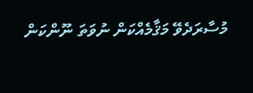މުސާރަދެވޭ މަޤާމެއްކަން ނުވަތަ ނޫންކަން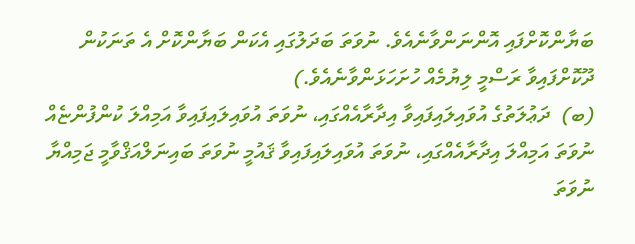ބަޔާންކޮށްފައި އޮންނަންވާނެއެވެ. ނުވަތަ ބަދަލުގައި އެކަން ބަޔާންކޮށް އެ ތަނަކުން ދޫކޮށްފައިވާ ރަސްމީ ލިޔުމެއް ހުށަހަޅަންވާނެއެވެ.)
(ބ)  ދަޢުލަތުގެ އުވައިލައިފައިވާ އިދާރާއެއްގައި، ނުވަތަ އުވައިލައިފައިވާ އަމިއްލަ ކުންފުންޏެއް ނުވަތަ އަމިއްލަ އިދާރާއެއްގައި، ނުވަތަ އުވައިލައިފައިވާ ޤައުމީ ނުވަތަ ބައިނަލްއަޤްވާމީ ޖަމިއްޔާ ނުވަތަ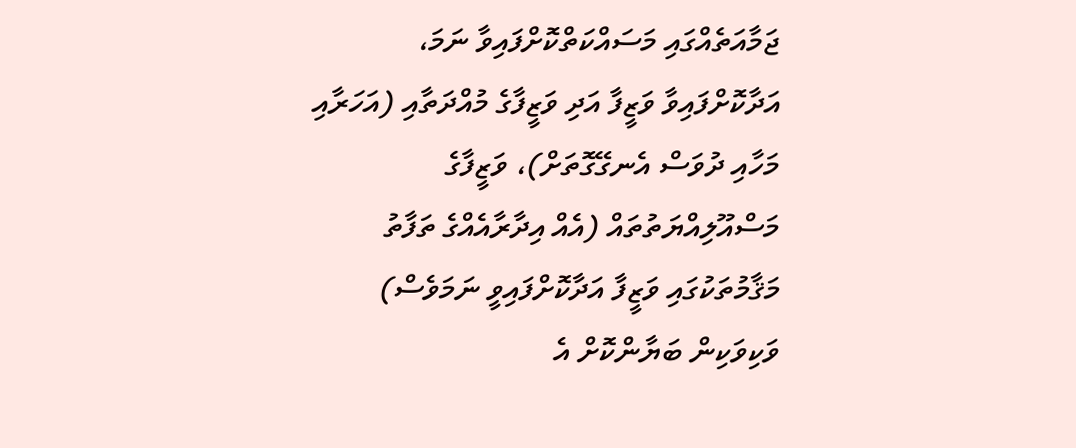ޖަމާއަތެއްގައި މަސައްކަތްކޮށްފައިވާ ނަމަ، އަދާކޮށްފައިވާ ވަޒީފާ އަދި ވަޒީފާގެ މުއްދަތާއި (އަހަރާއި މަހާއި ދުވަސް އެނގޭގޮތަށް)، ވަޒީފާގެ މަސްއޫލިއްޔަތުތައް (އެއް އިދާރާއެއްގެ ތަފާތު މަޤާމުތަކުގައި ވަޒީފާ އަދާކޮށްފައިވީ ނަމަވެސް) ވަކިވަކިން ބަޔާންކޮށް އެ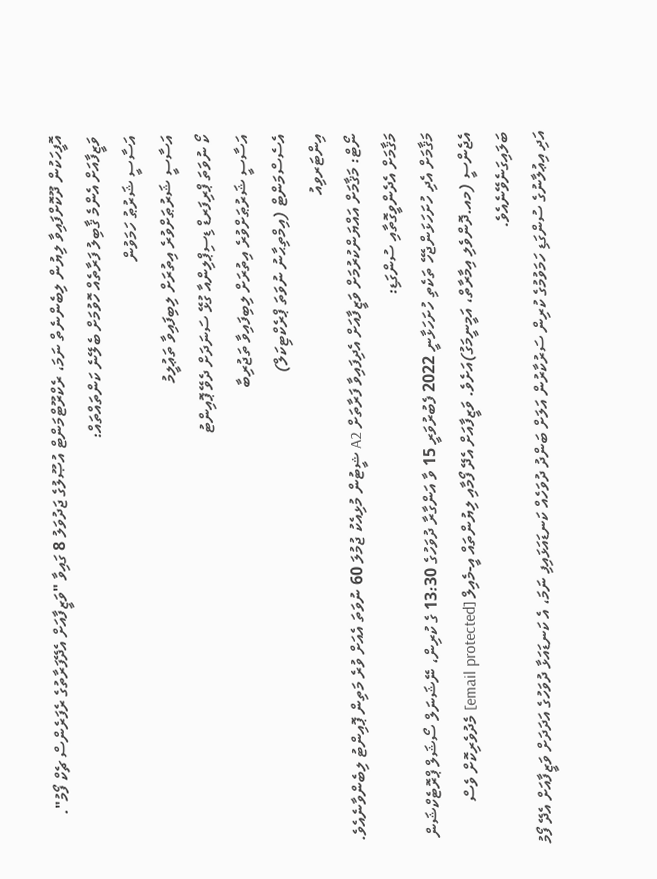އޮފީހަކުން ދޫކޮށްފައިވާ ލިޔުން ލިބެންނެތް ނަމަ، ރެކްރޫޓްމަންޓް އުޞޫލުގެ ޖަދުވަލު 8 ގައިވާ "ވަޒީފާއަށް އެދޭފަރާތުގެ ރެފަރެންސް ޗެކް ފޯމު".
ވަޒީފާއަށް އެންމެ ޤާބިލު ފަރާތެއް ހޮވުމަށް ބެލޭނެ ކަންތައްތައް:
އަސާސީ ޝަރުޠު ހަމަވުން
އަސާސީ ޝަރުޠަށްވުރެ އިތުރަށް ލިބިފައިވާ ތަޢުލީމު
ކޯ ނުވަތަ ޕްރިފަރޑް ޑިސިޕްލިންއާ ގުޅޭ ސަނަދަށް ދެވޭ ޕޮއިންޓު
އަސާސީ ޝަރުޠަށްވުރެ އިތުރަށް ލިބިފައިވާ ތަޖުރިބާ
އެސެސްމަންޓް (އިމްތިޙާނު ނުވަތަ ޕްރެކްޓިކަލް)
އިންޓަރވިއު
ނޯޓް: މަޤާމަށް އައްޔަންކުރުމަށް ވަޒީފާއަށް އެދިފައިވާ ފަރާތަށް A2 ޝީޓުން މުޅިއެކު ޖުމުލަ 60 ނުވަތަ އެއަށް ވުރެ މަތިން ޕޮއިންޓު ލިބެންވާނެއެވެ.
މަޤާމަށް އެދެންވީގޮތާއި ސުންގަޑި:
މަޤާމަށް އެދި ހުށަހަޅަންޖެހޭ ތަކެތި ހުށަހަޅާނީ 2022 ފެބުރުވަރީ 15 ވާ އަންގާރާ ދުވަހުގެ 13:30 ގެ ކުރިން، ނޭޝަނަލް ސޯޝަލް ޕްރޮޓެކްޝަން އެޖެންސީ (މއ.ދޮންވެލި އިމާރާތް، އަމީނީމަގު)އަށެވެ. ވަޒީފާއަށް އެދޭ ފޯމާއި ލިޔުންތައް އީ-މެއިލް [email protected] މެދުވެރިކޮށް ވެސް ބަލައިގަނެވޭނެއެވެ.
އަދި އިޢުލާނުގެ ސުންގަޑި ހަމަވުމުގެ ކުރިން ސަރުކާރުން އަލަށް ބަންދު ދުވަހެއް ކަނޑައަޅައިފި ނަމަ، އެ ކަނޑައަޅާ ދުވަހުގެ އަދަދަށް ވަޒީފާއަށް އެދޭ ފޯމު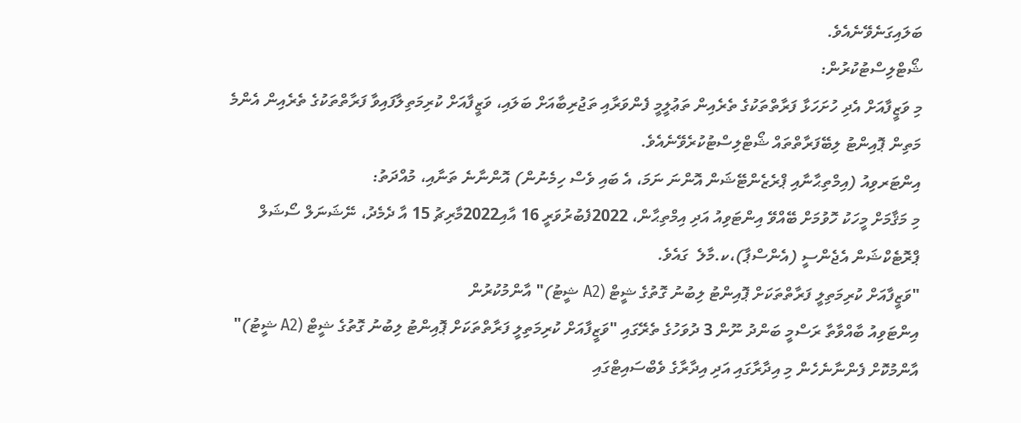ބަލައިގަނެވޭނެއެވެ.
ޝޯޓްލިސްޓުކުރުން:
މި ވަޒީފާއަށް އެދި ހުށަހަޅާ ފަރާތްތަކުގެ ތެރެއިން ތަޢުލީމީ ފެންވަރާއި ތަޖުރިބާއަށް ބަލައި، ވަޒީފާއަށް ކުރިމަތިލާފައިވާ ފަރާތްތަކުގެ ތެރެއިން އެންމެ މަތިން ޕޮއިންޓު ލިބޭފަރާތްތައް ޝޯޓްލިސްޓުކުރެވޭނެއެވެ.
އިންޓަރވިއު (އިމްތިޙާނާއި ޕްރެޒެންޓޭޝަން އޮންނަ ނަމަ، އެ ބައި ވެސް ހިމެނުން) އޮންނާނެ ތަނާއި، މުއްދަތު:
މި މަޤާމަށް މީހަކު ހޮވުމަށް ބޭއްވޭ އިންޓަވިއު އަދި އިމްތިޙާން، 2022ފެބުރުވަރީ 16 އާއި2022މާރިޗު 15 އާ ދެމެދު، ނޭޝަނަލް ސޯޝަލް ޕްރޮޓެކްޝަން އެޖެންސީ (އެންސްޕާ)،ކ.މާލެ  ގައެވެ.
"ވަޒީފާއަށް ކުރިމަތިލީ ފަރާތްތަކަށް ޕޮއިންޓު ލިބުނު ގޮތުގެ ޝީޓް (A2 ޝީޓު)" އާންމުކުރުން
އިންޓަވިއު ބާއްވާތާ ރަސްމީ ބަންދު ނޫން 3 ދުވަހުގެ ތެރޭގައި "ވަޒީފާއަށް ކުރިމަތިލީ ފަރާތްތަކަށް ޕޮއިންޓު ލިބުނު ގޮތުގެ ޝީޓް (A2 ޝީޓު)" އާންމުކޮށް ފެންނާނެހެން މި އިދާރާގައި އަދި އިދާރާގެ ވެބްސައިޓްގައި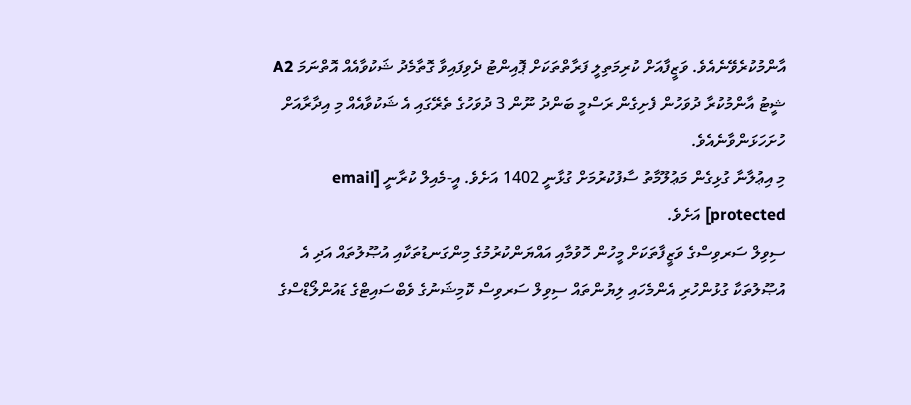އާންމުކުރެވޭނެއެވެ. ވަޒީފާއަށް ކުރިމަތިލީ ފަރާތްތަކަށް ޕޮއިންޓު ދެވިފައިވާ ގޮތާމެދު ޝަކުވާއެއް އޮތްނަމަ A2 ޝީޓު އާންމުކުރާ ދުވަހުން ފެށިގެން ރަސްމީ ބަންދު ނޫން 3 ދުވަހުގެ ތެރޭގައި އެ ޝަކުވާއެއް މި އިދާރާއަށް ހުށަހަޅަންވާނެއެވެ.
މި އިޢުލާނާ ގުޅިގެން މަޢުލޫމާތު ސާފުކުރުމަށް ގުޅާނީ 1402 އަށެވެ. އީ-މެއިލް ކުރާނީ [email protected] އަށެވެ.
ސިވިލް ސަރވިސްގެ ވަޒީފާތަކަށް މީހުން ހޮވުމާއި އައްޔަންކުރުމުގެ މިންގަނޑުތަކާއި އުޞޫލުތައް އަދި އެ އުޞޫލުތަކާ ގުޅުންހުރި އެންމެހައި ލިޔުންތައް ސިވިލް ސަރވިސް ކޮމިޝަނުގެ ވެބްސައިޓްގެ ޑައުންލޯޑްސްގެ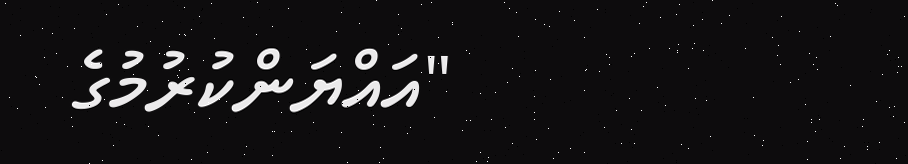"އައްޔަންކުރުމުގެ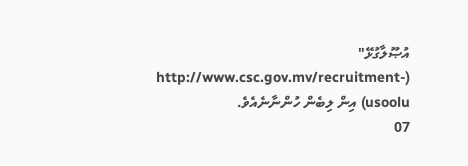އުޞޫލާގުޅޭ" (http://www.csc.gov.mv/recruitment-usoolu) އިން ލިބެން ހުންނާނެއެވެ.
07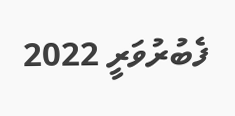ފެބުރުވަރީ 2022